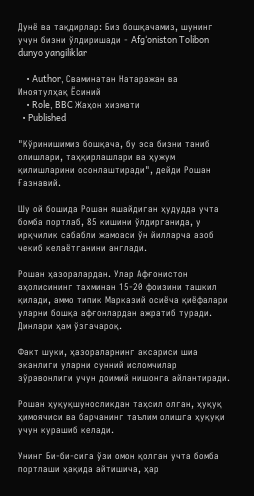Дунё ва тақдирлар: Биз бошқачамиз, шунинг учун бизни ўлдиришади - Afg‘oniston Tolibon dunyo yangiliklar

    • Author, Сваминатан Натаражан ва Иноятулҳақ Ёсиний
    • Role, BBC Жаҳон хизмати
  • Published

"Кўринишимиз бошқача, бу эса бизни таниб олишлари, таҳқирлашлари ва ҳужум қилишларини осонлаштиради", дейди Рошан Ғазнавий.

Шу ой бошида Рошан яшайдиган ҳудудда учта бомба портлаб, 85 кишини ўлдирганида, у ирқчилик сабабли жамоаси ўн йилларча азоб чекиб келаётганини англади.

Рошан ҳазоралардан. Улар Афғонистон аҳолисининг тахминан 15-20 фоизини ташкил қилади, аммо типик Марказий осиёча қиёфалари уларни бошқа афғонлардан ажратиб туради. Динлари ҳам ўзгачароқ.

Факт шуки, ҳазораларнинг аксариси шиа эканлиги уларни сунний исломчилар зўравонлиги учун доимий нишонга айлантиради.

Рошан ҳуқуқшуносликдан таҳсил олган, ҳуқуқ ҳимоячиси ва барчанинг таълим олишга ҳуқуқи учун курашиб келади.

Унинг Би-би-сига ўзи омон қолган учта бомба портлаши ҳақида айтишича, ҳар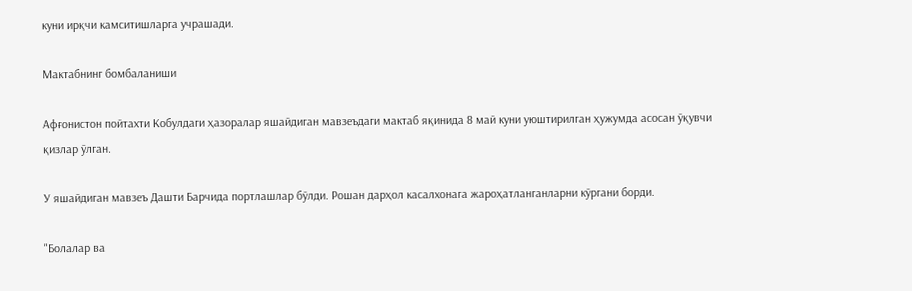куни ирқчи камситишларга учрашади.

Мактабнинг бомбаланиши

Афғонистон пойтахти Кобулдаги ҳазоралар яшайдиган мавзеъдаги мактаб яқинида 8 май куни уюштирилган ҳужумда асосан ўқувчи қизлар ўлган.

У яшайдиган мавзеъ Дашти Барчида портлашлар бўлди. Рошан дарҳол касалхонага жароҳатланганларни кўргани борди.

"Болалар ва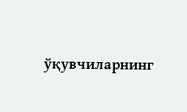ўқувчиларнинг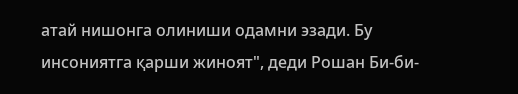атай нишонга олиниши одамни эзади. Бу инсониятга қарши жиноят", деди Рошан Би-би-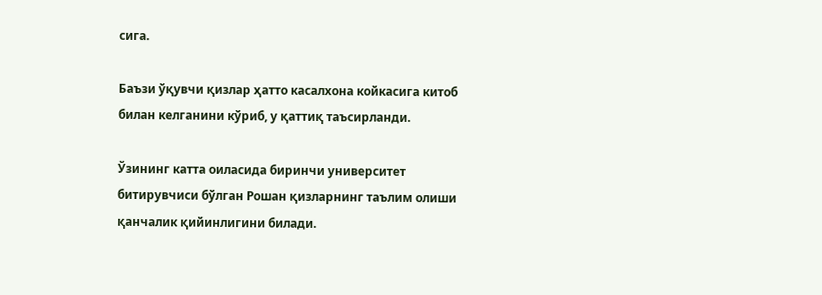сига.

Баъзи ўқувчи қизлар ҳатто касалхона койкасига китоб билан келганини кўриб, у қаттиқ таъсирланди.

Ўзининг катта оиласида биринчи университет битирувчиси бўлган Рошан қизларнинг таълим олиши қанчалик қийинлигини билади.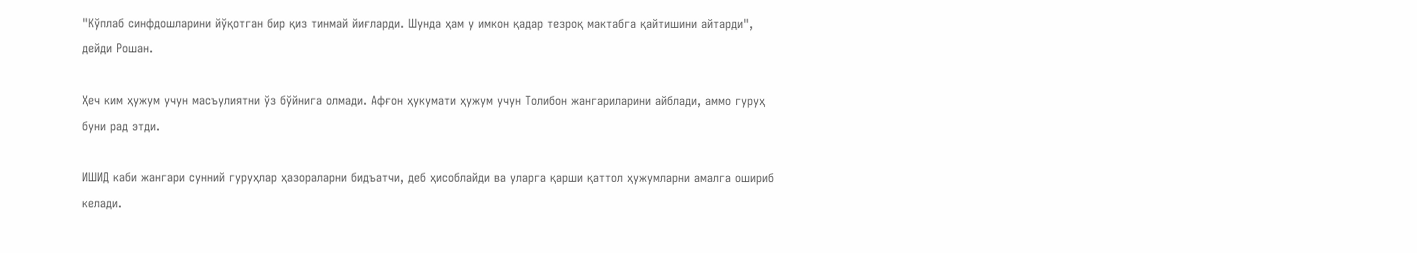"Кўплаб синфдошларини йўқотган бир қиз тинмай йиғларди. Шунда ҳам у имкон қадар тезроқ мактабга қайтишини айтарди", дейди Рошан.

Ҳеч ким ҳужум учун масъулиятни ўз бўйнига олмади. Афғон ҳукумати ҳужум учун Толибон жангариларини айблади, аммо гуруҳ буни рад этди.

ИШИД каби жангари сунний гуруҳлар ҳазораларни бидъатчи, деб ҳисоблайди ва уларга қарши қаттол ҳужумларни амалга ошириб келади.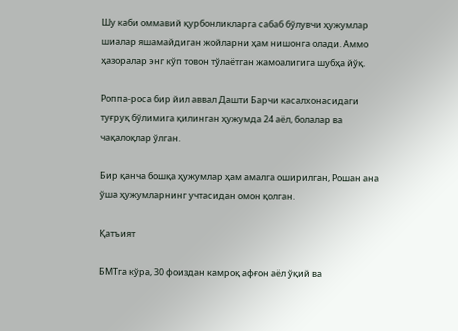Шу каби оммавий қурбонликларга сабаб бўлувчи ҳужумлар шиалар яшамайдиган жойларни ҳам нишонга олади. Аммо ҳазоралар энг кўп товон тўлаётган жамоалигига шубҳа йўқ.

Роппа-роса бир йил аввал Дашти Барчи касалхонасидаги туғруқ бўлимига қилинган ҳужумда 24 аёл, болалар ва чақалоқлар ўлган.

Бир қанча бошқа ҳужумлар ҳам амалга оширилган, Рошан ана ўша ҳужумларнинг учтасидан омон қолган.

Қатъият

БМТга кўра, 30 фоиздан камроқ афғон аёл ўқий ва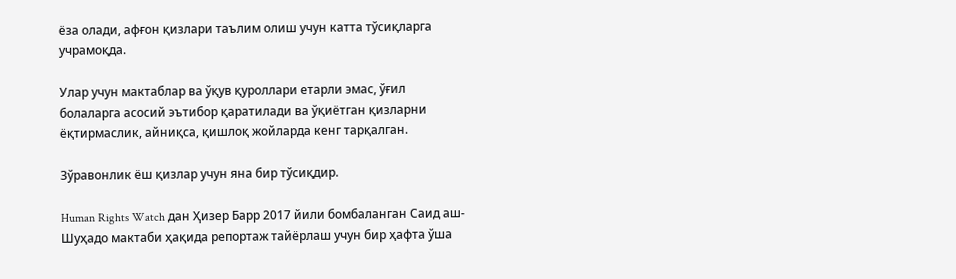ёза олади, афғон қизлари таълим олиш учун катта тўсиқларга учрамоқда.

Улар учун мактаблар ва ўқув қуроллари етарли эмас, ўғил болаларга асосий эътибор қаратилади ва ўқиётган қизларни ёқтирмаслик, айниқса, қишлоқ жойларда кенг тарқалган.

Зўравонлик ёш қизлар учун яна бир тўсиқдир.

Human Rights Watch дан Ҳизер Барр 2017 йили бомбаланган Саид аш-Шуҳадо мактаби ҳақида репортаж тайёрлаш учун бир ҳафта ўша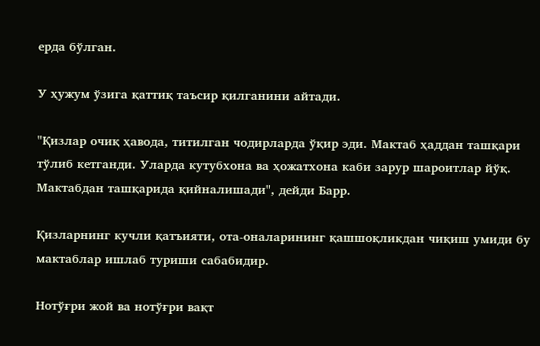ерда бўлган.

У ҳужум ўзига қаттиқ таъсир қилганини айтади.

"Қизлар очиқ ҳавода, титилган чодирларда ўқир эди. Мактаб ҳаддан ташқари тўлиб кетганди. Уларда кутубхона ва ҳожатхона каби зарур шароитлар йўқ. Мактабдан ташқарида қийналишади", дейди Барр.

Қизларнинг кучли қатъияти, ота-оналарининг қашшоқликдан чиқиш умиди бу мактаблар ишлаб туриши сабабидир.

Нотўғри жой ва нотўғри вақт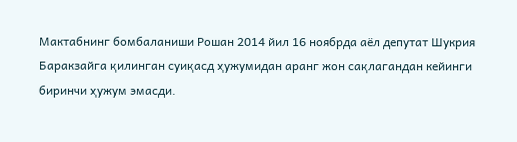Мактабнинг бомбаланиши Рошан 2014 йил 16 ноябрда аёл депутат Шукрия Баракзайга қилинган суиқасд ҳужумидан аранг жон сақлагандан кейинги биринчи ҳужум эмасди.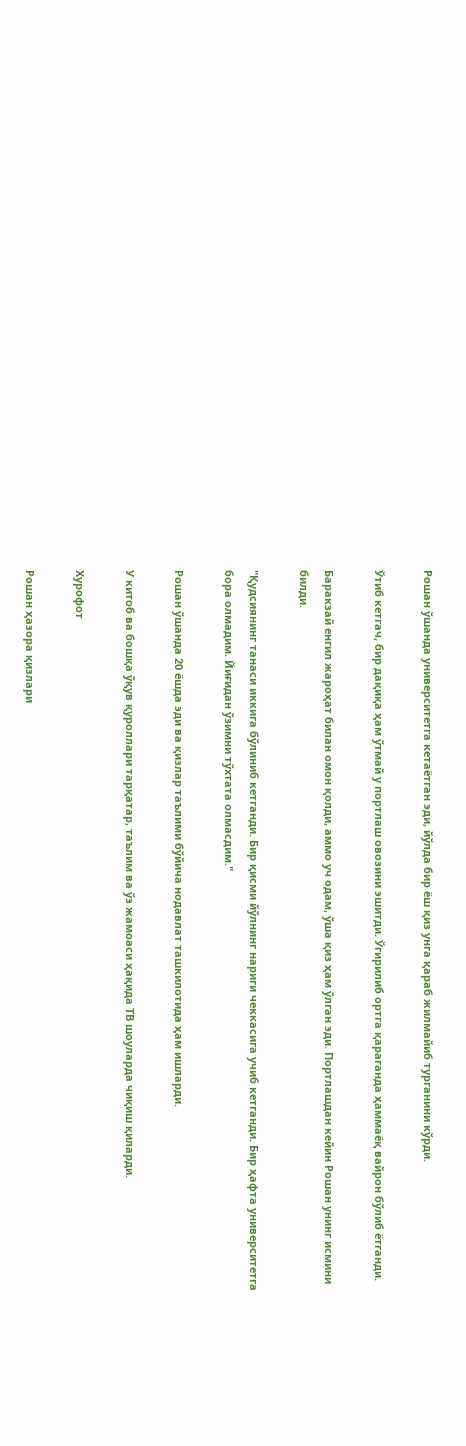Рошан ўшанда университетга кетаётган эди, йўлда бир ёш қиз унга қараб жилмайиб турганини кўрди.

Ўтиб кетгач, бир дақиқа ҳам ўтмай у портлаш овозини эшитди. Ўгирилиб ортга қараганда ҳаммаёқ вайрон бўлиб ётганди.

Баракзай енгил жароҳат билан омон қолди, аммо уч одам, ўша қиз ҳам ўлган эди. Портлашдан кейин Рошан унинг исмини билди.

"Қудсиянинг танаси иккига бўлиниб кетганди. Бир қисми йўлнинг нариги чеккасига учиб кетганди. Бир ҳафта университетга бора олмадим. Йиғидан ўзимни тўхтата олмасдим."

Рошан ўшанда 20 ёшда эди ва қизлар таълими бўйича нодавлат ташкилотида ҳам ишларди.

У китоб ва бошқа ўқув қуроллари тарқатар, таълим ва ўз жамоаси ҳақида ТВ шоуларда чиқиш қиларди.

Хурофот

Рошан ҳазора қизлари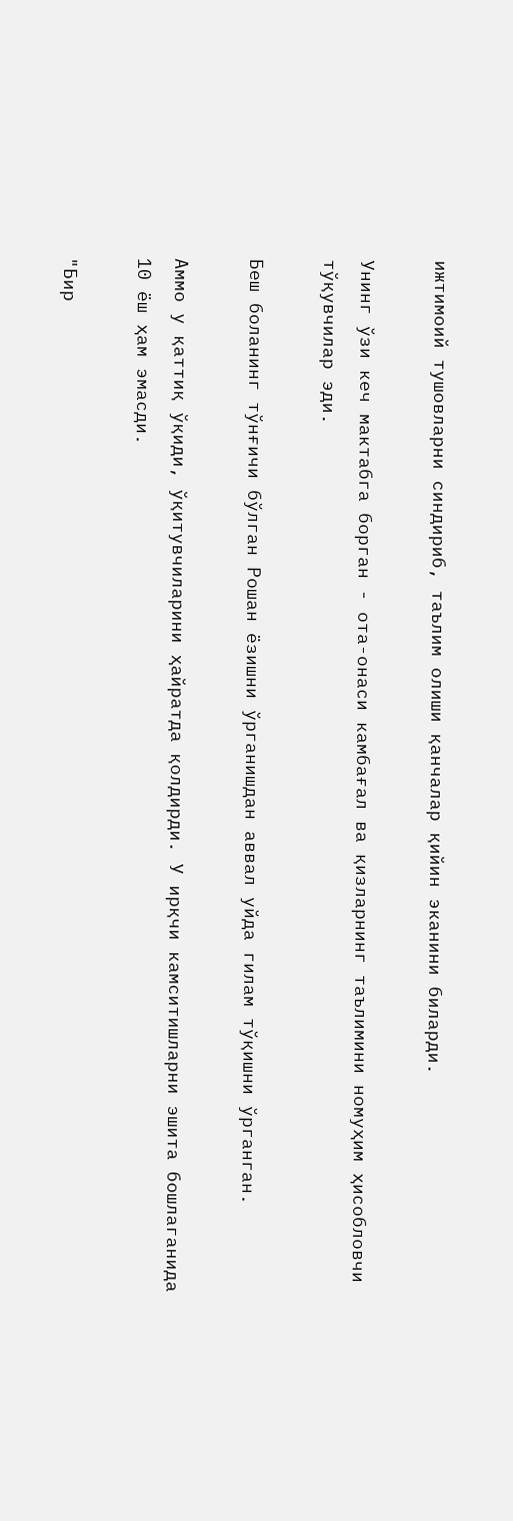ижтимоий тушовларни синдириб, таълим олиши қанчалар қийин эканини биларди.

Унинг ўзи кеч мактабга борган - ота-онаси камбағал ва қизларнинг таълимини номуҳим ҳисобловчи тўқувчилар эди.

Беш боланинг тўнғичи бўлган Рошан ёзишни ўрганишдан аввал уйда гилам тўқишни ўрганган.

Аммо у қаттиқ ўқиди, ўқитувчиларини ҳайратда қолдирди. У ирқчи камситишларни эшита бошлаганида 10 ёш ҳам эмасди.

"Бир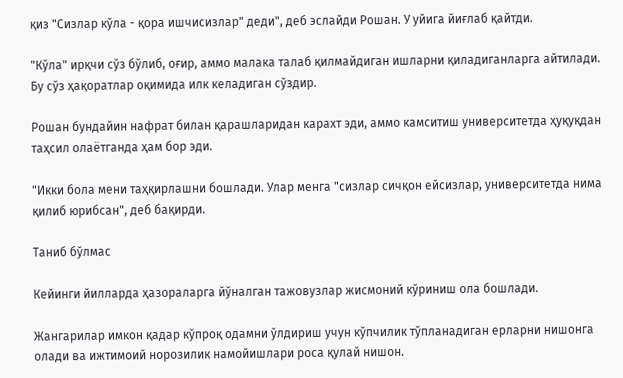қиз "Сизлар кўла - қора ишчисизлар" деди", деб эслайди Рошан. У уйига йиғлаб қайтди.

"Кўла" ирқчи сўз бўлиб, оғир, аммо малака талаб қилмайдиган ишларни қиладиганларга айтилади. Бу сўз ҳақоратлар оқимида илк келадиган сўздир.

Рошан бундайин нафрат билан қарашларидан карахт эди, аммо камситиш университетда ҳуқуқдан таҳсил олаётганда ҳам бор эди.

"Икки бола мени таҳқирлашни бошлади. Улар менга "сизлар сичқон ейсизлар, университетда нима қилиб юрибсан", деб бақирди.

Таниб бўлмас

Кейинги йилларда ҳазораларга йўналган тажовузлар жисмоний кўриниш ола бошлади.

Жангарилар имкон қадар кўпроқ одамни ўлдириш учун кўпчилик тўпланадиган ерларни нишонга олади ва ижтимоий норозилик намойишлари роса қулай нишон.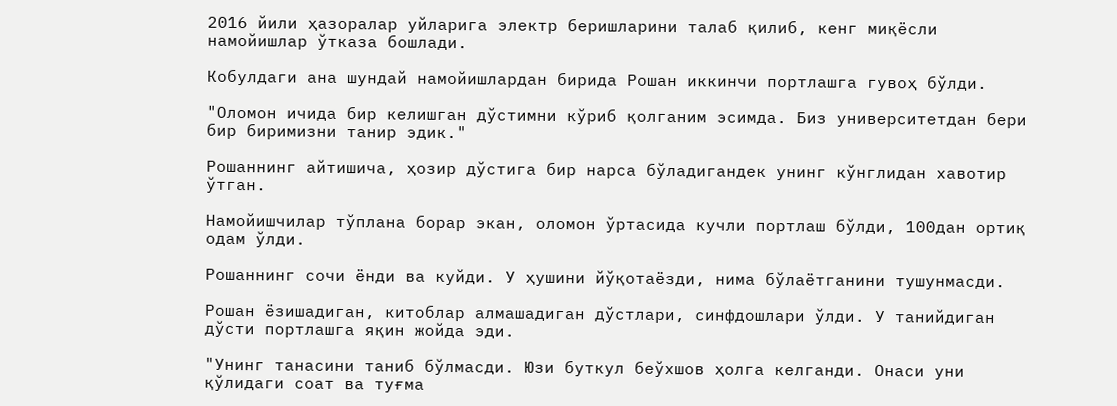2016 йили ҳазоралар уйларига электр беришларини талаб қилиб, кенг миқёсли намойишлар ўтказа бошлади.

Кобулдаги ана шундай намойишлардан бирида Рошан иккинчи портлашга гувоҳ бўлди.

"Оломон ичида бир келишган дўстимни кўриб қолганим эсимда. Биз университетдан бери бир биримизни танир эдик."

Рошаннинг айтишича, ҳозир дўстига бир нарса бўладигандек унинг кўнглидан хавотир ўтган.

Намойишчилар тўплана борар экан, оломон ўртасида кучли портлаш бўлди, 100дан ортиқ одам ўлди.

Рошаннинг сочи ёнди ва куйди. У ҳушини йўқотаёзди, нима бўлаётганини тушунмасди.

Рошан ёзишадиган, китоблар алмашадиган дўстлари, синфдошлари ўлди. У танийдиган дўсти портлашга яқин жойда эди.

"Унинг танасини таниб бўлмасди. Юзи буткул беўхшов ҳолга келганди. Онаси уни қўлидаги соат ва туғма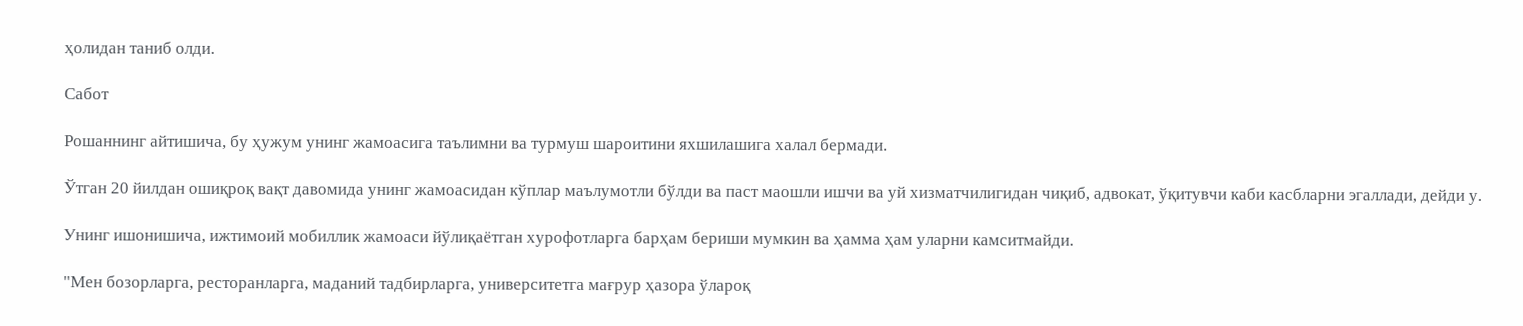ҳолидан таниб олди.

Сабот

Рошаннинг айтишича, бу ҳужум унинг жамоасига таълимни ва турмуш шароитини яхшилашига халал бермади.

Ўтган 20 йилдан ошиқроқ вақт давомида унинг жамоасидан кўплар маълумотли бўлди ва паст маошли ишчи ва уй хизматчилигидан чиқиб, адвокат, ўқитувчи каби касбларни эгаллади, дейди у.

Унинг ишонишича, ижтимоий мобиллик жамоаси йўлиқаётган хурофотларга барҳам бериши мумкин ва ҳамма ҳам уларни камситмайди.

"Мен бозорларга, ресторанларга, маданий тадбирларга, университетга мағрур ҳазора ўлароқ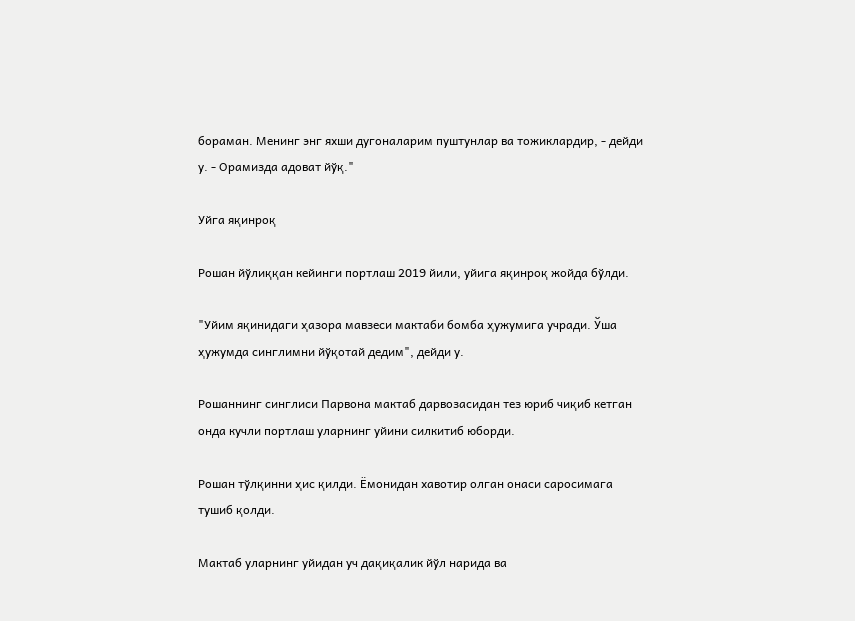бораман. Менинг энг яхши дугоналарим пуштунлар ва тожиклардир, - дейди у. - Орамизда адоват йўқ."

Уйга яқинроқ

Рошан йўлиққан кейинги портлаш 2019 йили, уйига яқинроқ жойда бўлди.

"Уйим яқинидаги ҳазора мавзеси мактаби бомба ҳужумига учради. Ўша ҳужумда синглимни йўқотай дедим", дейди у.

Рошаннинг синглиси Парвона мактаб дарвозасидан тез юриб чиқиб кетган онда кучли портлаш уларнинг уйини силкитиб юборди.

Рошан тўлқинни ҳис қилди. Ёмонидан хавотир олган онаси саросимага тушиб қолди.

Мактаб уларнинг уйидан уч дақиқалик йўл нарида ва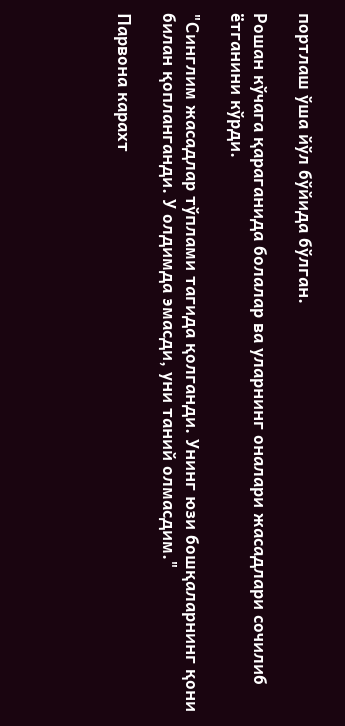портлаш ўша йўл бўйида бўлган.

Рошан кўчага қараганида болалар ва уларнинг оналари жасадлари сочилиб ётганини кўрди.

"Синглим жасадлар тўплами тагида қолганди. Унинг юзи бошқаларнинг қони билан қопланганди. У олдимда эмасди, уни таний олмасдим."

Парвона карахт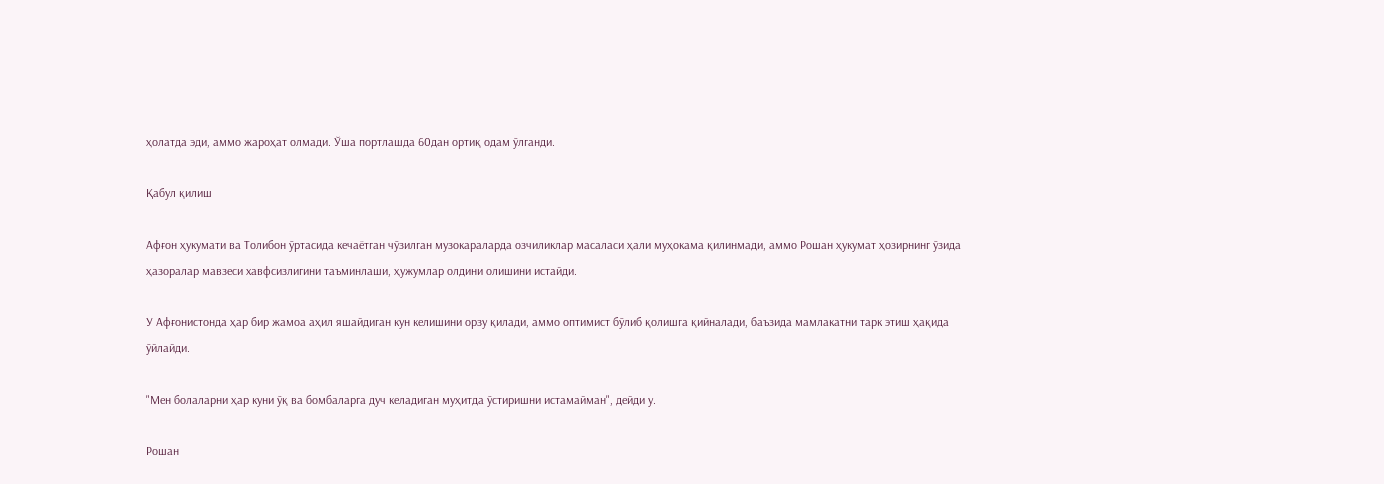ҳолатда эди, аммо жароҳат олмади. Ўша портлашда 60дан ортиқ одам ўлганди.

Қабул қилиш

Афғон ҳукумати ва Толибон ўртасида кечаётган чўзилган музокараларда озчиликлар масаласи ҳали муҳокама қилинмади, аммо Рошан ҳукумат ҳозирнинг ўзида ҳазоралар мавзеси хавфсизлигини таъминлаши, ҳужумлар олдини олишини истайди.

У Афғонистонда ҳар бир жамоа аҳил яшайдиган кун келишини орзу қилади, аммо оптимист бўлиб қолишга қийналади, баъзида мамлакатни тарк этиш ҳақида ўйлайди.

"Мен болаларни ҳар куни ўқ ва бомбаларга дуч келадиган муҳитда ўстиришни истамайман", дейди у.

Рошан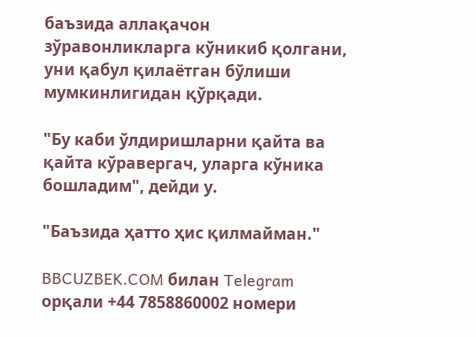баъзида аллақачон зўравонликларга кўникиб қолгани, уни қабул қилаётган бўлиши мумкинлигидан қўрқади.

"Бу каби ўлдиришларни қайта ва қайта кўравергач, уларга кўника бошладим", дейди у.

"Баъзида ҳатто ҳис қилмайман."

BBCUZBEK.COM билан Telegram орқали +44 7858860002 номери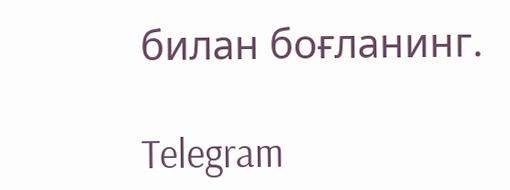билан боғланинг.

Telegram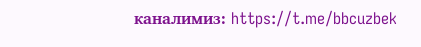каналимиз: https://t.me/bbcuzbek